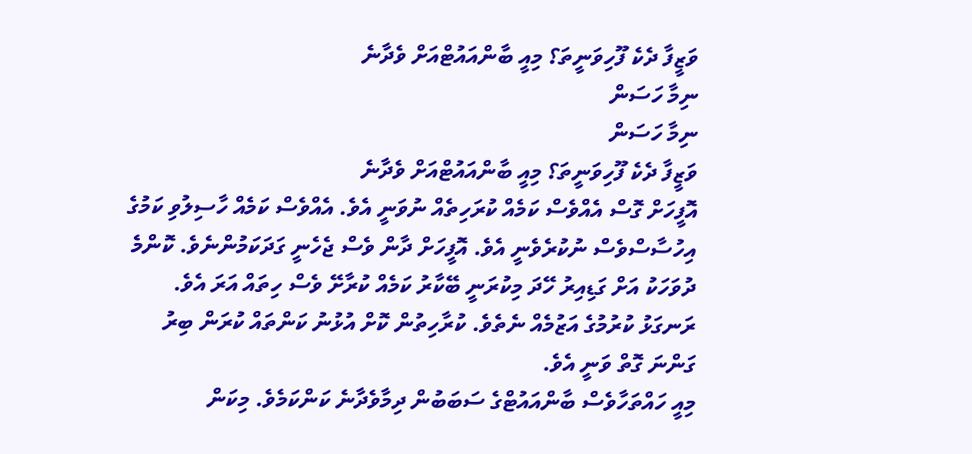ވަޒީފާ ދެކެ ފޫހިވަނީތަ؟ މިއީ ބާންއައުޓްއަށް ވެދާނެ
ނިމާ ހަސަން
ނިމާ ހަސަން
ވަޒީފާ ދެކެ ފޫހިވަނީތަ؟ މިއީ ބާންއައުޓްއަށް ވެދާނެ
އޮފީހަށް ގޮސް އެއްވެސް ކަމެއް ކުރަހިތެއް ނުވަނީ އެވެ. އެއްވެސް ކަމެއް ހާސިލުވި ކަމުގެ އިހުސާސްވެސް ނުކުރެވެނީ އެވެ. އޮފީހަށް ދާން ވެސް ޖެހެނީ ގަދަކަމުންނެވެ. ކޮންމެ ދުވަހަކު އަށް ގަޑިއިރު ހޭދަ މިކުރަނީ ބޭކާރު ކަމެއް ކުރާށޭ ވެސް ހިތައް އަރަ އެވެ. ރަނގަޅު ކުރުމުގެ އަޒުމެއް ނެތެވެ. ކުރާހިތުން ކޮށް އުޅުނު ކަންތައް ކުރަން ބިރު ގަންނަ ގޮތް ވަނީ އެވެ.
މިއީ ހައްތަހާވެސް ބާންއައުޓްގެ ސަބަބުން ދިމާވެދާނެ ކަންކަމެވެ. މިކަން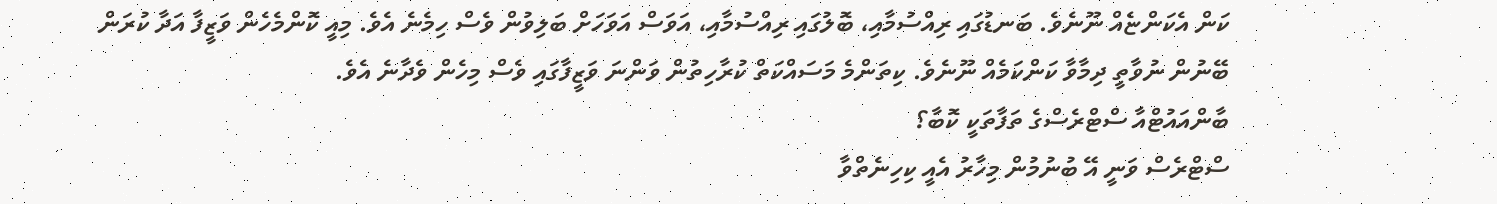ކަން އެކަންޏެއް ނޫނެވެ. ބަނޑުގައި ރިއްސުމާއި، ބޮލުގައި ރިއްސުމާއި، އަވަސް އަވަހަށް ބަލިވުން ވެސް ހިމެނެ އެވެ. މިއީ ކޮންމެހެން ވަޒީފާ އަދާ ކުރަން ބޭނުން ނުވާތީ ދިމާވާ ކަންކަމެއް ނޫނެވެ. ކިތަންމެ މަސައްކަތް ކުރާހިތުން ވަންނަ ވަޒީފާގައި ވެސް މިހެން ވެދާނެ އެވެ.
ބާންއައުޓްއާ ސްޓްރެސްގެ ތަފާތަކީ ކޮބާ؟
ސްޓްރެސް ވަނީ އޭ ބުނުމުން މިހާރު އެއީ ކިހިނެތްވާ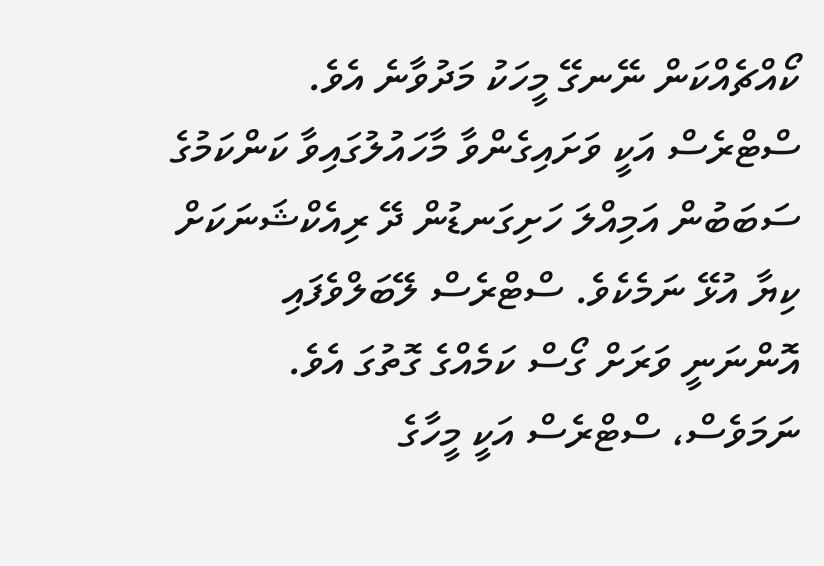ކޯއްޗެއްކަން ނޭނގޭ މީހަކު މަދުވާނެ އެވެ. ސްޓްރެސް އަކީ ވަށައިގެންވާ މާހައުލުގައިވާ ކަންކަމުގެ ސަބަބުން އަމިއްލަ ހަށިގަނޑުން ދޭ ރިއެކްޝަނަކަށް ކިޔާ އުޅޭ ނަމެކެވެ. ސްޓްރެސް ލޭބަލްވެފައި އޮންނަނީ ވަރަށް ގޯސް ކަމެއްގެ ގޮތުގަ އެވެ. ނަމަވެސް، ސްޓްރެސް އަކީ މީހާގެ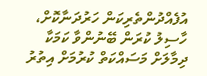އުފެއްދުންތެރިކަން ހަރުދަނާކޮށް، ހާސިލު ކުރަން ބޭނުންވާ ކަމަކާ ދިމާލަށް މަސައްކަތް ކުރުމަށް އިތުރު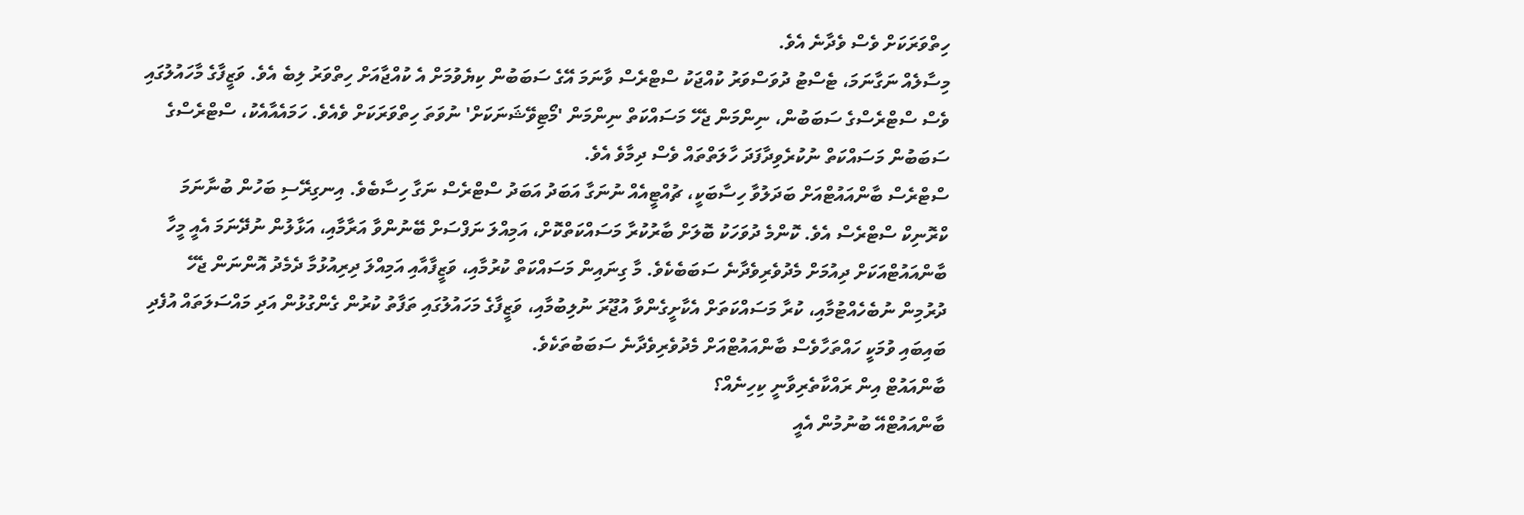ހިތްވަރަކަށް ވެސް ވެދާނެ އެވެ.
މިސާލެއް ނަގާނަމަ، ޓެސްޓު ދުވަސްވަރު ކުއްޖަކު ސްޓްރެސް ވާނަމަ އޭގެ ސަބަބުން ކިޔެވުމަށް އެ ކުއްޖާއަށް ހިތްވަރު ލިބެ އެވެ. ވަޒީފާގެ މާހައުލުގައި ވެސް ސްޓްރެސްގެ ސަބަބުން، ނިންމަން ޖެހޭ މަސައްކަތް ނިންމަން 'މޯޓިވޭޝަނަކަށް' ނުވަތަ ހިތްވަރަކަށް ވެއެވެ. ހަމައެއާއެކު، ސްޓްރެސްގެ ސަބަބުން މަސައްކަތް ނުކުރެވިދާފަދަ ހާލަތްތައް ވެސް ދިމާވެ އެވެ.
ސްޓްރެސް ބާންއައުޓްއަށް ބަދަލުވާ ހިސާބަކީ، ޗުއްޓީއެއް ނުނަގާ އަބަދު އަބަދު ސްޓްރެސް ނަގާ ހިސާބެވެ. އިނގިރޭސި ބަހުން ބުނާނަމަ ކްރޮނިކް ސްޓްރެސް އެވެ. ކޮންމެ ދުވަހަކު ބޮލަށް ބާރުކުރާ މަސައްކަތްކޮށް، އަމިއްލަ ނަފްސަށް ބޭނުންވާ އަރާމާއި، އަޅާލުން ނުދޭނަމަ އެއީ މީހާ ބާންއައުޓްއަކަށް ދިއުމަށް މެދުވެރިވެދާނެ ސަބަބެކެވެ. މާ ގިނައިން މަސައްކަތް ކުރުމާއި، ވަޒީފާއާއި އަމިއްލަ ދިރިއުޅުމާ ދެމެދު އޮންނަން ޖެހޭ ދުރުމިން ނުބެހެއްޓުމާއި، ކުރާ މަސައްކަތަށް އެކާށީގެންވާ އުޖޫރަ ނުލިބުމާއި، ވަޒީފާގެ މަހައުލުގައި ތަފާތު ކުރުން ގެންގުޅުން އަދި މައްސަލަތައް އުފެދި ބައިބައި ވުމަކީ ހައްތަހާވެސް ބާންއައުޓްއަށް މެދުވެރިވެދާނެ ސަބަބުތަކެވެ.
ބާންއައުޓް އިން ރައްކާތެރިވާނީ ކިހިނެއް؟
ބާންއައުޓްއޭ ބުނުމުން އެއީ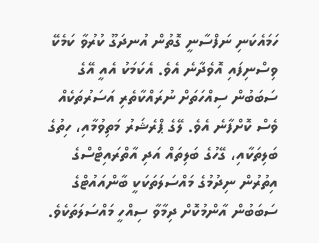ހަމައެކަނި ނަފްސާނީ ގޮތުން އުނދަގޫ ކުރުވާ ކަމެކޭ ވިސްނިފައި އޮވެދާނެ އެވެ. އެކަމަކު އެއީ އޭގެ ސަބަބުން ސިއްހަތަށް ނުރައްކާތެރި އަސަރުތަކެއް ވެސް ކޮށްފާނެ އެވެ. ލޭގެ ޕްރެޝަރު މަތިވުމާއި، ހިތުގެ ބަލިތަކާއި، ގޭހުގެ ބަލިތައް އަދި އާތްރައިޓްސްގެ އިތުރުން ނިދުމުގެ މައްސަލަތަކަކީ ބާންއައުޓްގެ ސަބަބުން އާންމުކޮށް ދިމާވާ ސިއްހީ މައްސަލަތަކެވެ.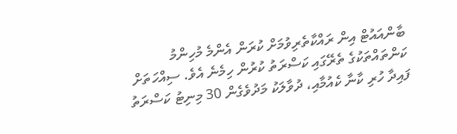ބާންއައުޓް އިން ރައްކާތެރިވުމަށް ކުރަން އެންމެ މުހިންމު ކަންތައްތަކުގެ ތެރޭގައި ކަސްރަތު ކުރުން ހިމެނެ އެވެ. ސިއްހަތަށް ފައިދާ ހުރި ކާނާ ކެއުމާއި، ދުވާލަކު މަދުވެގެން 30 މިނިޓު ކަސްރަތު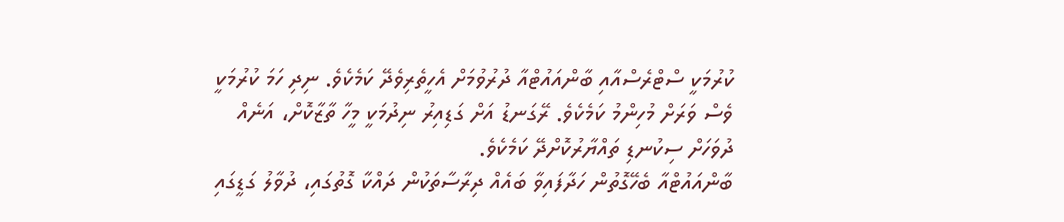ކުރުމަކީ ސްޓްރެސްއާއި ބާންއައުޓްއާ ދުރުވުމަށް އެހީތެރިވެދޭ ކަމެކެވެ. ނިދި ހަމަ ކުރުމަކީ ވެސް ވަރަށް މުހިންމު ކަމެކެވެ. ރޭގަނޑު އަށް ގަޑިއިރު ނިދުމަކީ މީހާ ތާޒާކޮށް، އަނެއް ދުވަހަށް ސިކުނޑި ތައްޔާރުކޮށްދޭ ކަމެކެވެ.
ބާންއައުޓްއާ ބެހޭގޮތުން ހަދާފައިވާ ބައެއް ދިރާސާތަކުން ދައްކާ ގޮތުގައި، ދުވާލު ގަޑީގައި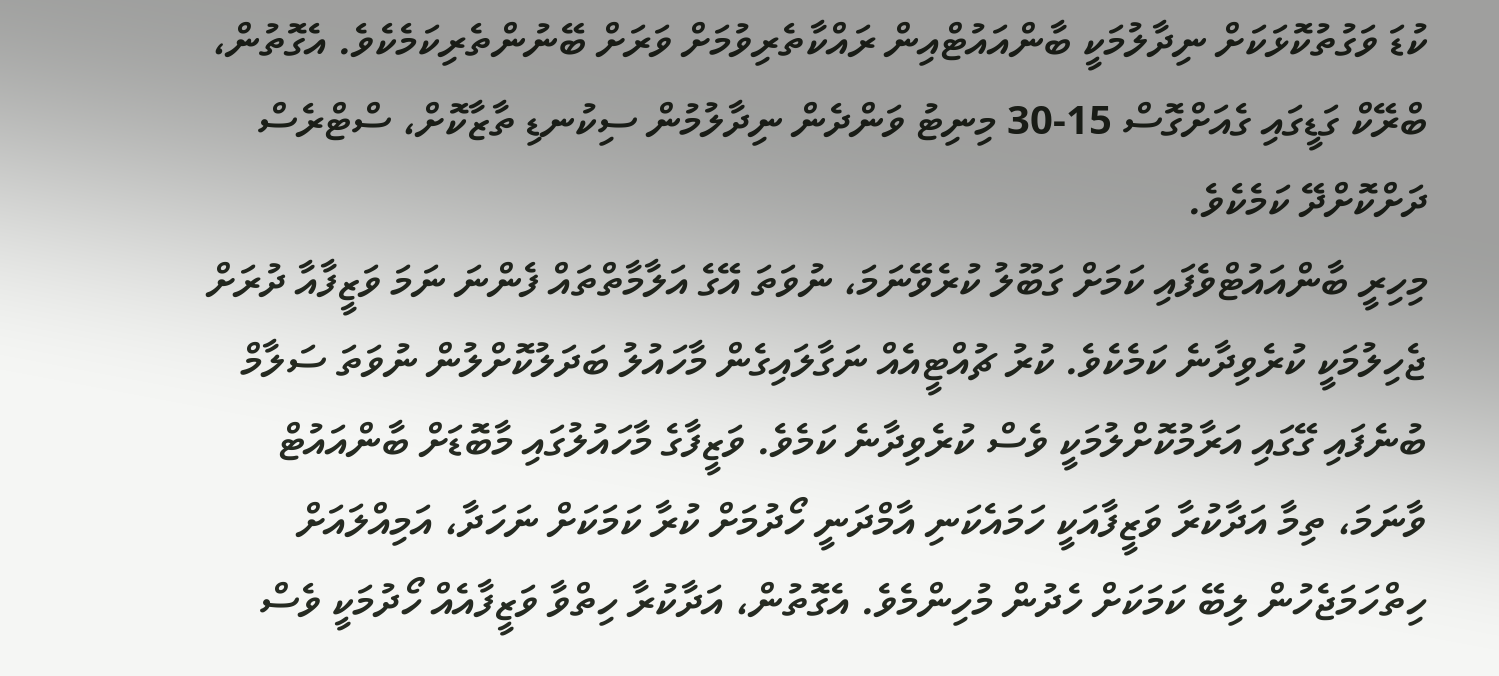ކުޑަ ވަގުތުކޮޅަކަށް ނިދާލުމަކީ ބާންއައުޓްއިން ރައްކާތެރިވުމަށް ވަރަށް ބޭނުންތެރިކަމެކެވެ. އެގޮތުން، ބްރޭކް ގަޑީގައި ގެއަށްގޮސް 15-30 މިނިޓު ވަންދެން ނިދާލުމުން ސިކުނޑި ތާޒާކޮށް، ސްޓްރެސް ދަށްކޮށްދޭ ކަމެކެވެ.
މިހިރީ ބާންއައުޓްވެފައި ކަމަށް ގަބޫލު ކުރެވޭނަމަ، ނުވަތަ އޭގެ އަލާމާތްތައް ފެންނަ ނަމަ ވަޒީފާއާ ދުރަށް ޖެހިލުމަކީ ކުރެވިދާނެ ކަމެކެވެ. ކުރު ޗުއްޓީއެއް ނަގާލައިގެން މާހައުލު ބަދަލުކޮށްލުން ނުވަތަ ސަލާމް ބުނެފައި ގޭގައި އަރާމުކޮށްލުމަކީ ވެސް ކުރެވިދާނެ ކަމެވެ. ވަޒީފާގެ މާހައުލުގައި މާބޮޑަށް ބާންއައުޓް ވާނަމަ، ތިމާ އަދާކުރާ ވަޒީފާއަކީ ހަމައެކަނި އާމްދަނީ ހޯދުމަށް ކުރާ ކަމަކަށް ނަހަދާ، އަމިއްލައަށް ހިތްހަމަޖެހުން ލިބޭ ކަމަކަށް ހެދުން މުހިންމެވެ. އެގޮތުން، އަދާކުރާ ހިތްވާ ވަޒީފާއެއް ހޯދުމަކީ ވެސް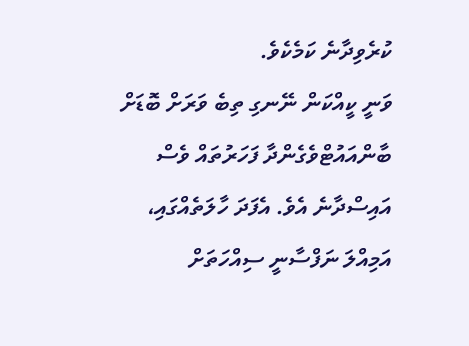ކުރެވިދާނެ ކަމެކެވެ.
ވަނީ ކީއްކަން ނޭނގި ތިބެ ވަރަށް ބޮޑަށް ބާންއައުޓްވެގެންދާ ފަހަރުތައް ވެސް އައިސްދާނެ އެވެ. އެފަދަ ހާލަތެއްގައި، އަމިއްލަ ނަފްސާނީ ސިއްހަތަށް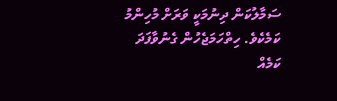ސަމާލުކަން ދިނުމަކީ ވަރަށް މުހިންމު ކަމެކެވެ. ހިތްހަމަޖެހުން ގެނުވާފަދަ ކަމެއް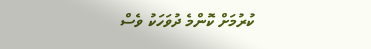ކުރުމަށް ކޮންމެ ދުވަހަކު ވެސް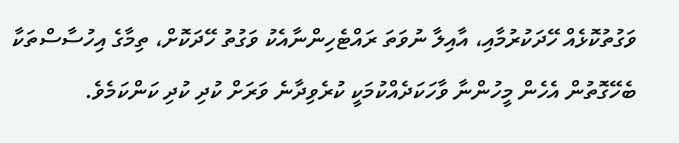ވަގުތުކޮޅެއް ހޭދަކުރުމާއި، އާއިލާ ނުވަތަ ރައްޓެހިންނާއެކު ވަގުތު ހޭދަކޮށް، ތިމާގެ އިހުސާސްތަކާ ބެހޭގޮތުން އެހެން މީހުންނާ ވާހަކަދެއްކުމަކީ ކުރެވިދާނެ ވަރަށް ކުދި ކުދި ކަންކަމެވެ.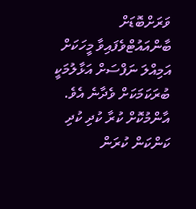ވަރަށްބޮޑަށް ބާންއައުޓްވެފައިވާ މީހަކަށް އަމިއްލަ ނަފްސަށް އަޅާލުމަކީ ބުރަކަމަކަށް ވެދާނެ އެވެ. އާންމުކޮށް ކުރާ ކުދި ކުދި ކަންކަން ކުރަން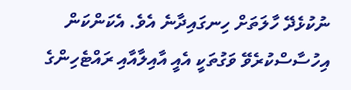ނުކުޅެދޭ ހާލަތަށް ހިނގައިދާނެ އެވެ. އެކަންކަން އިހުސާސްކުރެވޭ ވަގުތަކީ އެއީ އާއިލާއާއި ރައްޓެހިންގެ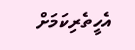އެހީތެރިކަމަށް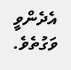އެދެންވީ ވަގުތެވެ.